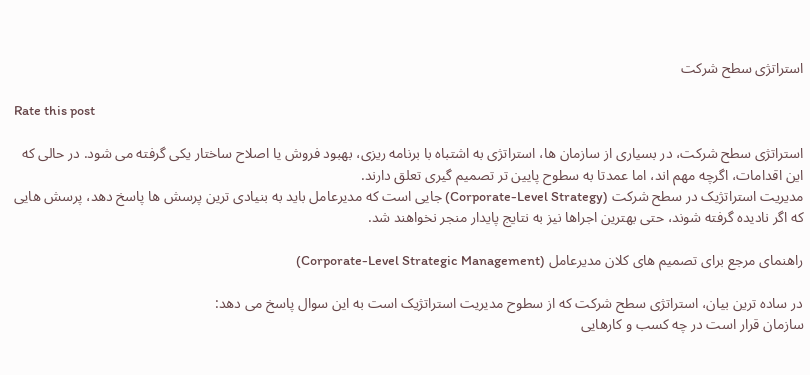استراتژی سطح شرکت

Rate this post

استراتژی سطح شرکت، در بسیاری از سازمان ها، استراتژی به اشتباه با برنامه ریزی، بهبود فروش یا اصلاح ساختار یکی گرفته می شود. در حالی که این اقدامات، اگرچه مهم اند، اما عمدتا به سطوح پایین تر تصمیم گیری تعلق دارند.
مدیریت استراتژیک در سطح شرکت (Corporate-Level Strategy) جایی است که مدیرعامل باید به بنیادی ترین پرسش ها پاسخ دهد، پرسش هایی که اگر نادیده گرفته شوند، حتی بهترین اجراها نیز به نتایج پایدار منجر نخواهند شد.

راهنمای مرجع برای تصمیم های کلان مدیرعامل (Corporate-Level Strategic Management)

در ساده ترین بیان، استراتژی سطح شرکت که از سطوح مدیریت استراتژیک است به این سوال پاسخ می دهد:
سازمان قرار است در چه کسب و کارهایی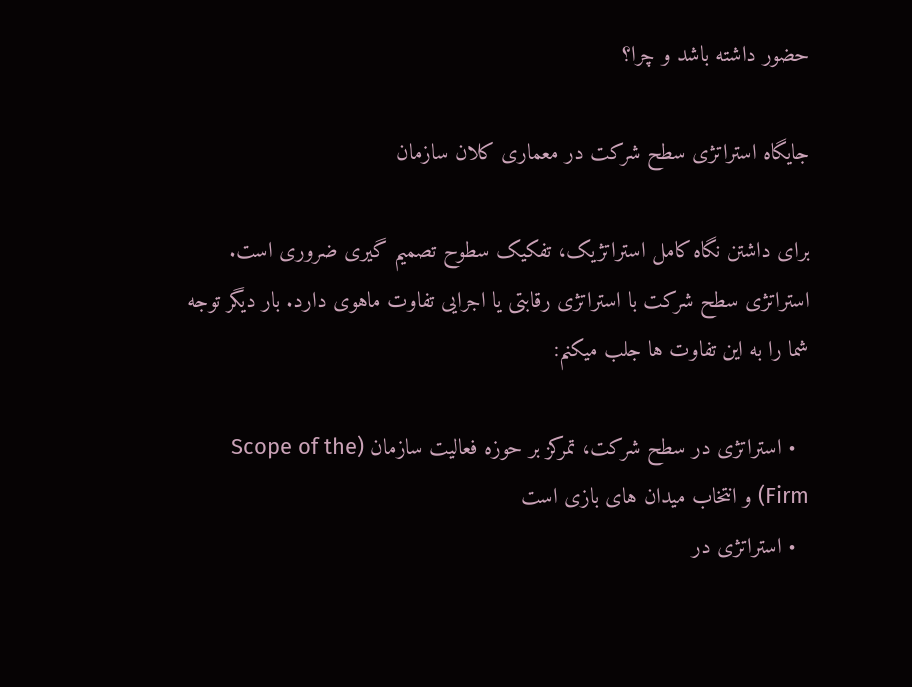حضور داشته باشد و چرا؟

جایگاه استراتژی سطح شرکت در معماری کلان سازمان

برای داشتن نگاه کامل استراتژیک، تفکیک سطوح تصمیم گیری ضروری است. استراتژی سطح شرکت با استراتژی رقابتی یا اجرایی تفاوت ماهوی دارد. بار دیگر توجه شما را به این تفاوت ها جلب میکنم:

  • استراتژی در سطح شرکت، تمرکز بر حوزه فعالیت سازمان (Scope of the Firm) و انتخاب میدان های بازی است
  • استراتژی در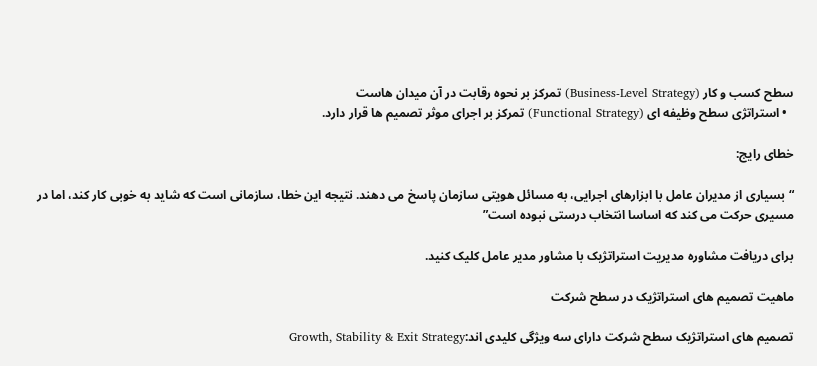سطح کسب و کار (Business-Level Strategy) تمرکز بر نحوه رقابت در آن میدان هاست
  • استراتژی سطح وظیفه ای (Functional Strategy) تمرکز بر اجرای موثر تصمیم ها قرار دارد.

خطای رایج:

“بسیاری از مدیران عامل با ابزارهای اجرایی، به مسائل هویتی سازمان پاسخ می دهند. نتیجه این خطا، سازمانی است که شاید به خوبی کار کند، اما در مسیری حرکت می کند که اساسا انتخاب درستی نبوده است”

برای دریافت مشاوره مدیریت استراتژیک با مشاور مدیر عامل کلیک کنید.

ماهیت تصمیم های استراتژیک در سطح شرکت

تصمیم های استراتژیک سطح شرکت دارای سه ویژگی کلیدی اند:Growth, Stability & Exit Strategy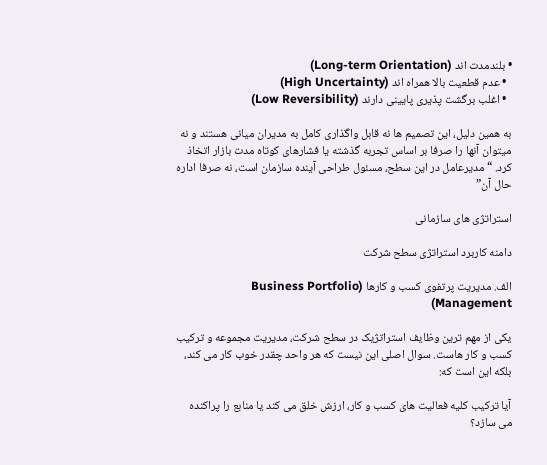• بلندمدت اند (Long-term Orientation)
  • عدم قطعیت بالا همراه اند (High Uncertainty)
  • اغلب برگشت پذیری پایینی دارند (Low Reversibility)

به همین دلیل، این تصمیم ها نه قابل واگذاری کامل به مدیران میانی هستند و نه میتوان آنها را صرفا بر اساس تجربه گذشته یا فشارهای کوتاه مدت بازار اتخاذ کرد. “مدیرعامل در این سطح، مسئول طراحی آینده سازمان است، نه صرفا اداره حال آن”

استراتژی های سازمانی

دامنه کاربرد استراتژی سطح شرکت

الف. مدیریت پرتفوی کسب و کارها (Business Portfolio Management)

یکی از مهم ترین وظایف استراتژیک در سطح شرکت، مدیریت مجموعه و ترکیب کسب و کار هاست. سوال اصلی این نیست که هر واحد چقدر خوب کار می کند، بلکه این است که:

آیا ترکیب کلیه فعالیت های کسب و کار، ارزش خلق می کند یا منابع را پراکنده می سازد؟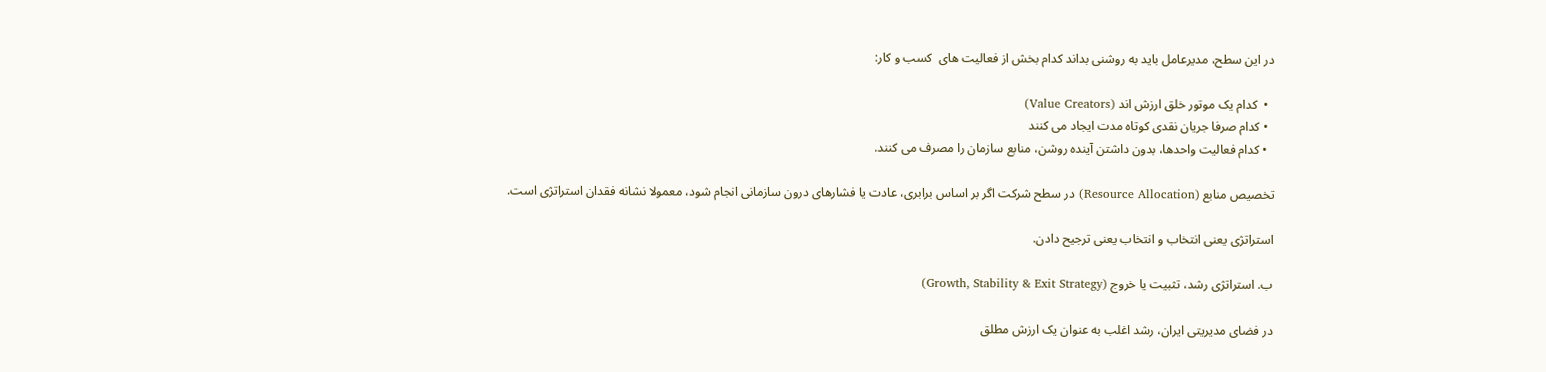در این سطح، مدیرعامل باید به روشنی بداند کدام بخش از فعالیت های  کسب و کار:

  •  کدام یک موتور خلق ارزش اند (Value Creators)
  • کدام صرفا جریان نقدی کوتاه مدت ایجاد می کنند
  • کدام فعالیت واحدها، بدون داشتن آینده روشن، منابع سازمان را مصرف می کنند.

تخصیص منابع (Resource Allocation) در سطح شرکت اگر بر اساس برابری، عادت یا فشارهای درون سازمانی انجام شود، معمولا نشانه فقدان استراتژی است.

استراتژی یعنی انتخاب و انتخاب یعنی ترجیح دادن.

ب. استراتژی رشد، تثبیت یا خروج (Growth, Stability & Exit Strategy)

در فضای مدیریتی ایران، رشد اغلب به عنوان یک ارزش مطلق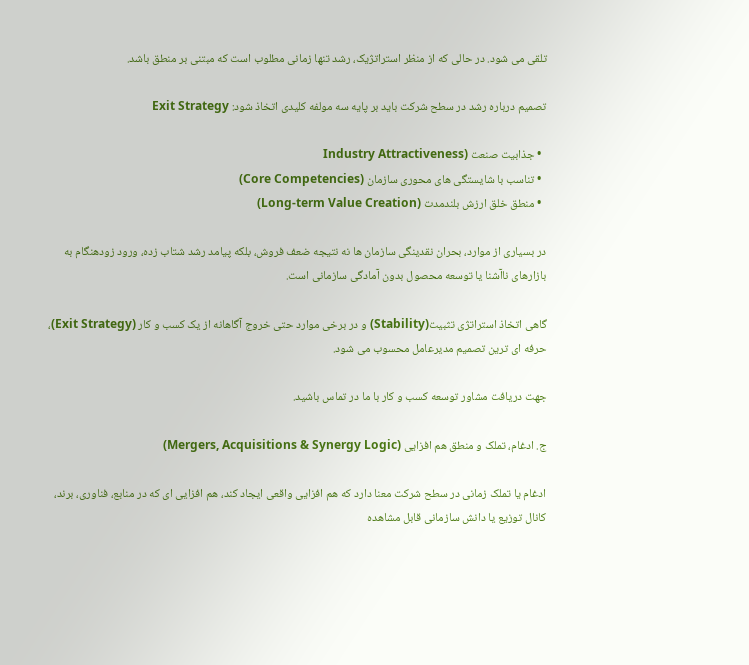تلقی می شود. در حالی که از منظر استراتژیک، رشد تنها زمانی مطلوب است که مبتنی بر منطق باشد.

تصمیم درباره رشد در سطح شرکت باید بر پایه سه مولفه کلیدی اتخاذ شود: Exit Strategy

  • جذابیت صنعت (Industry Attractiveness
  • تناسب با شایستگی های محوری سازمان (Core Competencies)
  • منطق خلق ارزش بلندمدت (Long-term Value Creation)

در بسیاری از موارد، بحران نقدینگی سازمان ها نه نتیجه ضعف فروش، بلکه پیامد رشد شتاب زده، ورود زودهنگام به بازارهای ناآشنا یا توسعه محصول بدون آمادگی سازمانی است.

گاهی اتخاذ استراتژی تثبیت(Stability) و در برخی موارد حتی خروج آگاهانه از یک کسب و کار (Exit Strategy)، حرفه ای ترین تصمیم مدیرعامل محسوب می شود.

جهت دریافت مشاور توسعه کسب و کار با ما در تماس باشید.

ج. ادغام، تملک و منطق هم افزایی (Mergers, Acquisitions & Synergy Logic)

ادغام یا تملک زمانی در سطح شرکت معنا دارد که هم افزایی واقعی ایجاد کند، هم افزایی ای که در منابع، فناوری، برند، کانال توزیع یا دانش سازمانی قابل مشاهده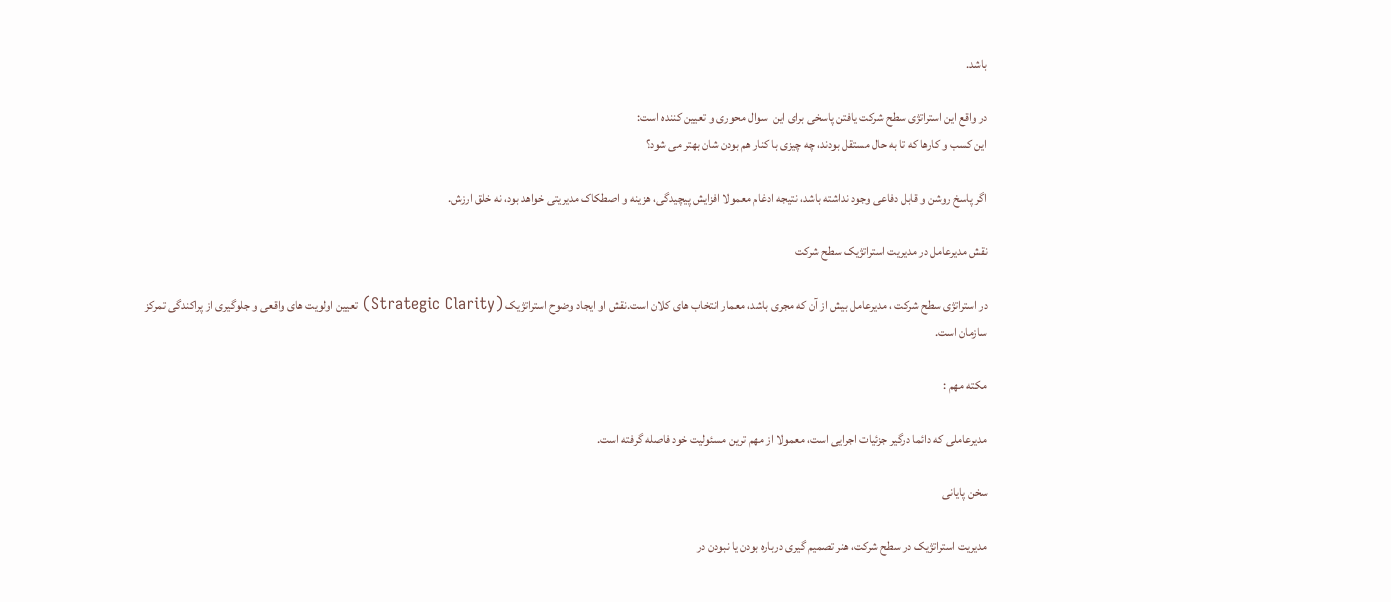باشد.

در واقع این استراتژی سطح شرکت یافتن پاسخی برای این  سوال محوری و تعیین کننده است:
این کسب و کارها که تا به حال مستقل بودند، چه چیزی با کنار هم بودن شان بهتر می شود؟

اگر پاسخ روشن و قابل دفاعی وجود نداشته باشد، نتیجه ادغام معمولا افزایش پیچیدگی، هزینه و اصطکاک مدیریتی خواهد بود، نه خلق ارزش.

نقش مدیرعامل در مدیریت استراتژیک سطح شرکت

در استراتژی سطح شرکت ، مدیرعامل بیش از آن که مجری باشد، معمار انتخاب های کلان است.نقش او ایجاد وضوح استراتژیک (Strategic Clarity) تعیین اولویت های واقعی و جلوگیری از پراکندگی تمرکز سازمان است.

مکته مهم :

مدیرعاملی که دائما درگیر جزئیات اجرایی است، معمولا از مهم ترین مسئولیت خود فاصله گرفته است.

سخن پایانی

مدیریت استراتژیک در سطح شرکت، هنر تصمیم گیری درباره بودن یا نبودن در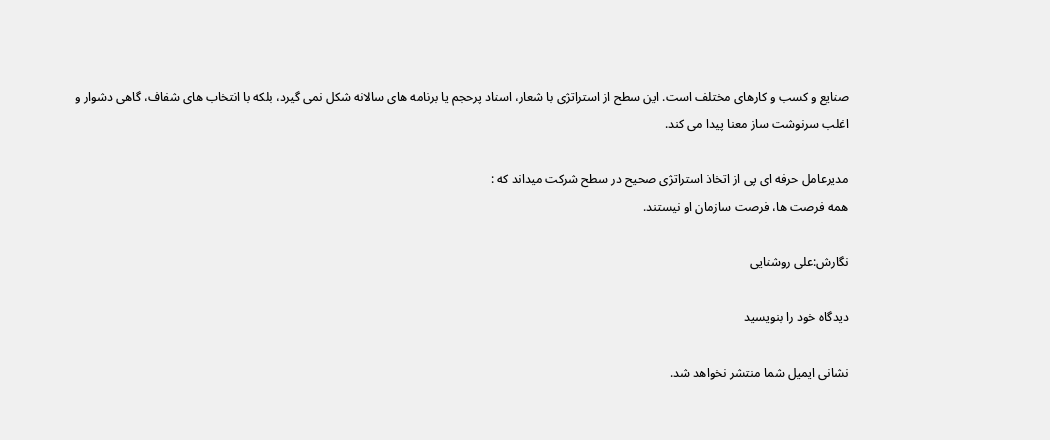صنایع و کسب و کارهای مختلف است. این سطح از استراتژی با شعار، اسناد پرحجم یا برنامه های سالانه شکل نمی گیرد، بلکه با انتخاب های شفاف، گاهی دشوار و اغلب سرنوشت ساز معنا پیدا می کند.

مدیرعامل حرفه ای پی از اتخاذ استراتژی صحیح در سطح شرکت میداند که :
همه فرصت ها، فرصت سازمان او نیستند.

نگارش:علی روشنایی

دیدگاه‌ خود را بنویسید

نشانی ایمیل شما منتشر نخواهد شد.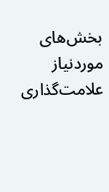بخش‌های موردنیاز علامت‌گذاری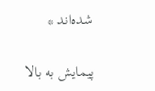شده‌اند *

پیمایش به بالا